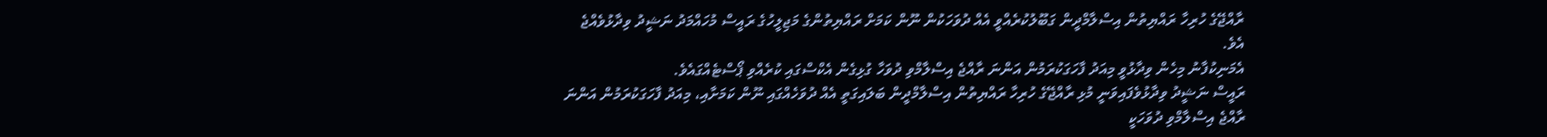ރާއްޖޭގެ ހުރިހާ ރައްޔިތުން އިސްލާމްދީން ގަބޫލުކުރެއްވީ އެއް ދުވަހަކުން ނޫން ކަމަށް ރައްޔިތުންގެ މަޖިލީހުގެ ރައީސް މުހައްމަދު ނަޝީދު ވިދާޅުވެއްޖެ އެވެ.
އެމަނިކުފާނު މިހެން ވިދާޅުވީ މިއަދު ފާހަގަކުރަމުން އަންނަ ރާއްޖެ އިސްލާމްވި ދުވަހާ ގުޅިގެން އެކްސްގައި ކުރެއްވި ޕޯސްޓެއްގައެވެ.
ރައީސް ނަޝީދު ވިދާޅުވެފައިވަނީ މުޅި ރާއްޖޭގެ ހުރިހާ ރައްޔިތުން އިސްލާމްދީން ބަލައިގަތީ އެއް ދުވަހެއްގައި ނޫން ކަމަށާއި، މިއަދު ފާހަގަކުރަމުން އަންނަ ރާއްޖެ އިސްލާމްވި ދުވަހަކީ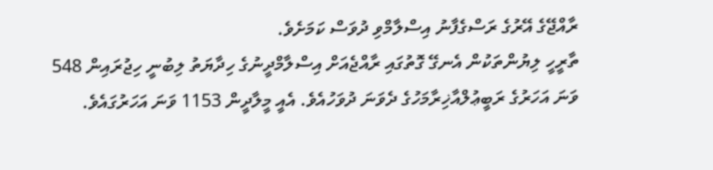ރާއްޖޭގެ އޭރުގެ ރަސްގެފާނު އިސްލާމްވި ދުވަސް ކަމަށެވެ.
ތާރީހީ ލިޔުންތަކުން އެނގޭ ގޮތުގައި ރާއްޖެއަށް އިސްލާމްދީނުގެ ހިދާޔަތު ލިބުނީ ހިޖުރައިން 548 ވަނަ އަހަރުގެ ރަބީޢުލްއާޚިރާމަހުގެ ދެވަނަ ދުވަހުއެވެ. އެއީ މީލާދީން 1153 ވަނަ އަހަރުގައެވެ.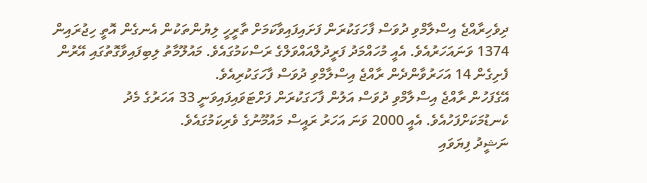ދިވެހިރާއްޖެ އިސްލާމްވި ދުވަސް ފާހަގަކުރަން ފަށައިފައިވާކަމަށް ތާރީހީ ލިޔުންތަކުން އެނގެން އޮތީ ހިޖުރައިން 1374 ވަނައަހަރުއެވެ. އެއީ މުހައްމަދު ފަރީދުލްއައްވަލްގެ ރަސްކަމުގައެވެ. މައުލޫމާތު ލިބިފައިވާގޮތުގައި އޭރުން ފެށިގެން 14 އަހަރުވާންދެން ރާއްޖެ އިސްލާމްވި ދުވަސް ފާހަގަކުރިއެވެ.
އޭގެފަހުން ރާއްޖެ އިސްލާމްވި ދުވަސް އަލުން ފާހަގަކުރަން ފަށްޓަވައިފައިވަނީ 33 އަހަރުގެ މެދު ކެނޑުމަކަށްފަހުއެވެ. އެއީ 2000 ވަނަ އަހަރު ރައީސް މައުމޫނުގެ ވެރިކަމުގައެވެ.
ނަޝީދު ފިޔަވައި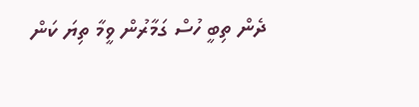ދެން ތިބީ ހުސް ގަމާރުން ވީމާ ތިޔަ ކަން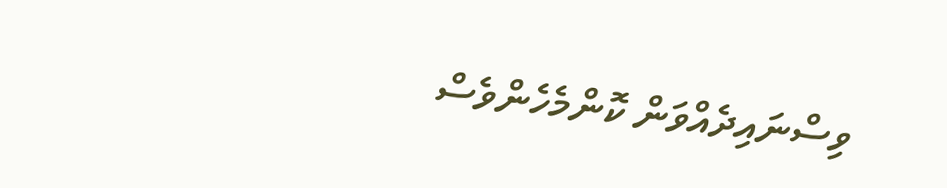ވިސްނައިދެއްވަން ކޮންމެހެންވެސް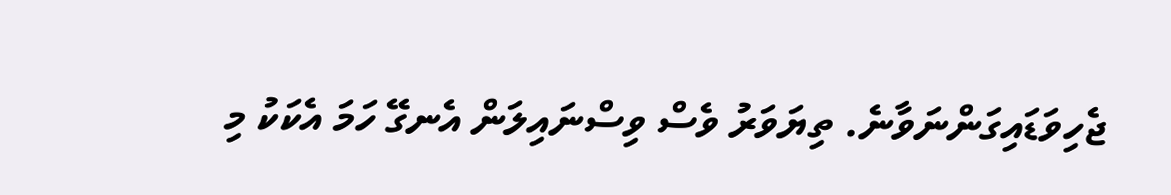ޖެހިވަޑައިގަންނަވާނެ. ތިޔަވަރު ވެސް ވިސްނައިލަން އެނގޭ ހަމަ އެކަކު މި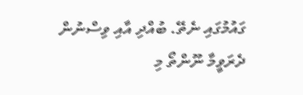ގައުމުގައި ނެތޭ. ބުއްދި އާއި ވިސްނުން ދެރަވީމާ ނޫންތޯ މި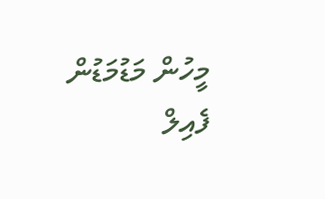މީހުން މަޑުމަޑުން ފެއިލް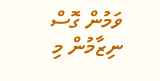ވަމުން ގޮސް ނިޒާމުން މި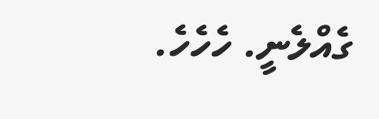ގެއްލެނީ. ހެހެހެ.